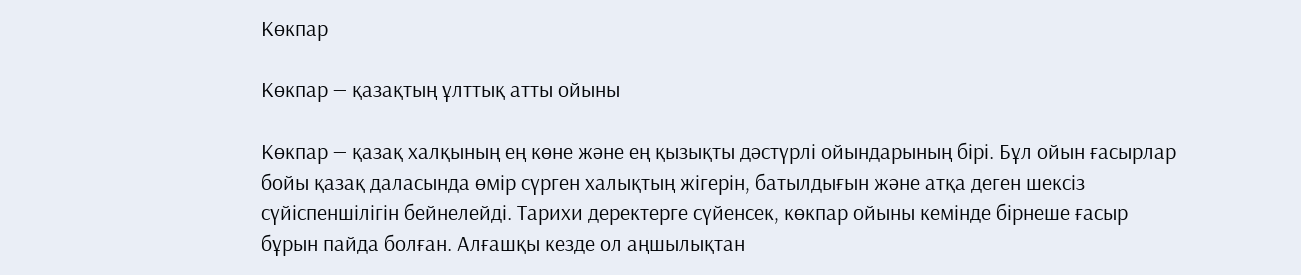Көкпар

Көкпар — қазақтың ұлттық атты ойыны

Көкпар — қазақ халқының ең көне және ең қызықты дәстүрлі ойындарының бірі. Бұл ойын ғасырлар бойы қазақ даласында өмір сүрген халықтың жігерін, батылдығын және атқа деген шексіз сүйіспеншілігін бейнелейді. Тарихи деректерге сүйенсек, көкпар ойыны кемінде бірнеше ғасыр бұрын пайда болған. Алғашқы кезде ол аңшылықтан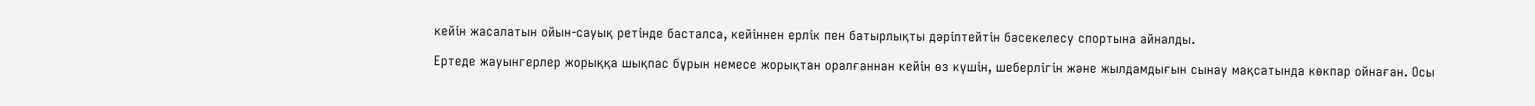кейін жасалатын ойын-сауық ретінде басталса, кейіннен ерлік пен батырлықты дәріптейтін бәсекелесу спортына айналды.

Ертеде жауынгерлер жорыққа шықпас бұрын немесе жорықтан оралғаннан кейін өз күшін, шеберлігін және жылдамдығын сынау мақсатында көкпар ойнаған. Осы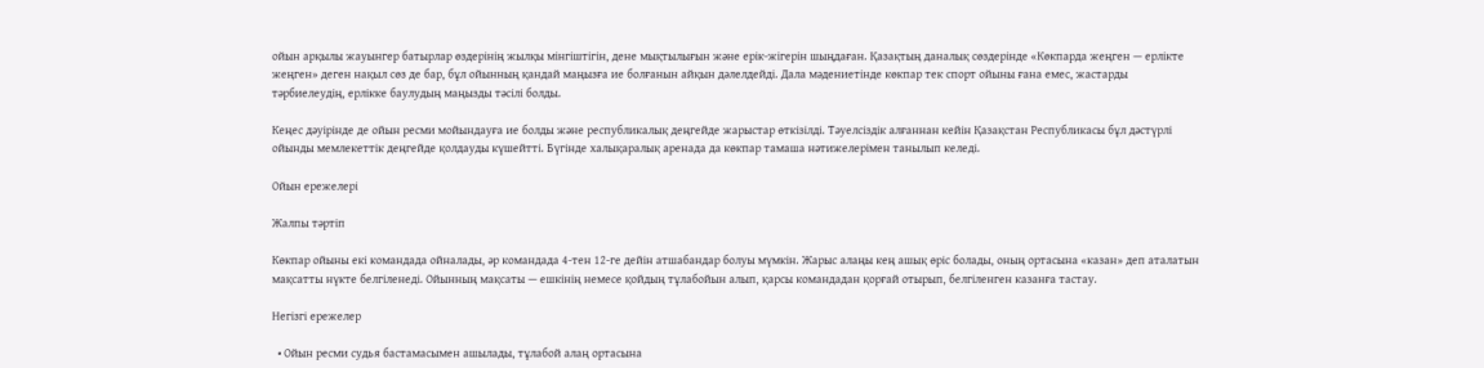ойын арқылы жауынгер батырлар өздерінің жылқы мінгіштігін, дене мықтылығын және ерік-жігерін шыңдаған. Қазақтың даналық сөздерінде «Көкпарда жеңген — ерлікте жеңген» деген нақыл сөз де бар, бұл ойынның қандай маңызға ие болғанын айқын дәлелдейді. Дала мәдениетінде көкпар тек спорт ойыны ғана емес, жастарды тәрбиелеудің, ерлікке баулудың маңызды тәсілі болды.

Кеңес дәуірінде де ойын ресми мойындауға ие болды және республикалық деңгейде жарыстар өткізілді. Тәуелсіздік алғаннан кейін Қазақстан Республикасы бұл дәстүрлі ойынды мемлекеттік деңгейде қолдауды күшейтті. Бүгінде халықаралық аренада да көкпар тамаша нәтижелерімен танылып келеді.

Ойын ережелері

Жалпы тәртіп

Көкпар ойыны екі командада ойналады, әр командада 4-тен 12-ге дейін атшабандар болуы мүмкін. Жарыс алаңы кең ашық өріс болады, оның ортасына «казан» деп аталатын мақсатты нүкте белгіленеді. Ойынның мақсаты — ешкінің немесе қойдың тұлабойын алып, қарсы командадан қорғай отырып, белгіленген казанға тастау.

Негізгі ережелер

  • Ойын ресми судья бастамасымен ашылады, тұлабой алаң ортасына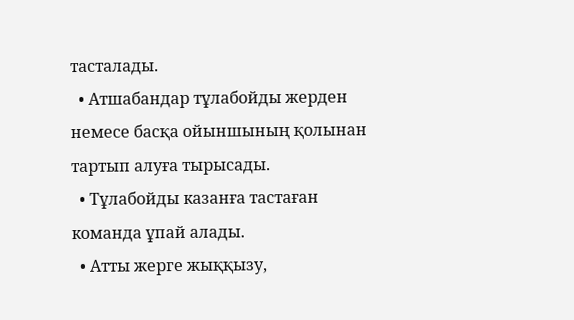тасталады.
  • Атшабандар тұлабойды жерден немесе басқа ойыншының қолынан тартып алуға тырысады.
  • Тұлабойды казанға тастаған команда ұпай алады.
  • Атты жерге жыққызу,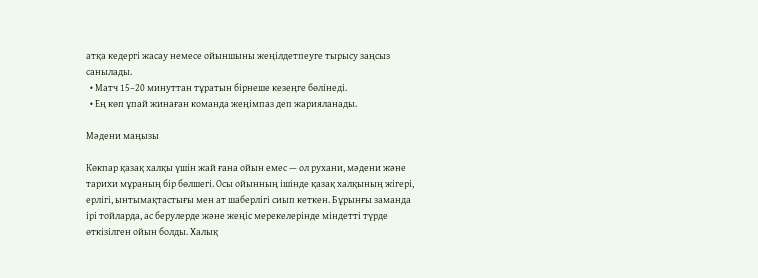атқа кедергі жасау немесе ойыншыны жеңілдетпеуге тырысу заңсыз санылады.
  • Матч 15–20 минуттан тұратын бірнеше кезеңге бөлінеді.
  • Ең көп ұпай жинаған команда жеңімпаз деп жарияланады.

Мәдени маңызы

Көкпар қазақ халқы үшін жай ғана ойын емес — ол рухани, мәдени және тарихи мұраның бір бөлшегі. Осы ойынның ішінде қазақ халқының жігері, ерлігі, ынтымақтастығы мен ат шаберлігі сиып кеткен. Бұрынғы заманда ірі тойларда, ас берулерде және жеңіс мерекелерінде міндетті түрде өткізілген ойын болды. Халық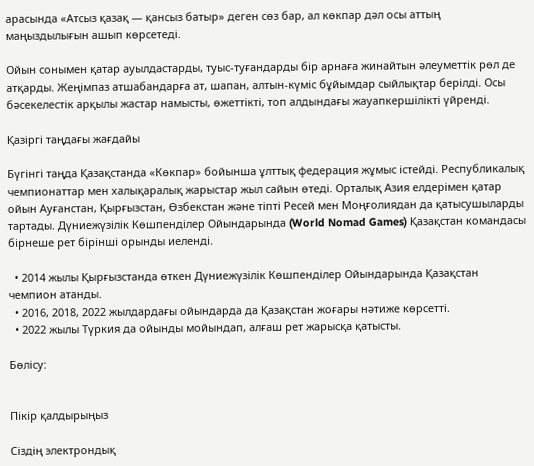арасында «Атсыз қазақ — қансыз батыр» деген сөз бар, ал көкпар дәл осы аттың маңыздылығын ашып көрсетеді.

Ойын сонымен қатар ауылдастарды, туыс-туғандарды бір арнаға жинайтын әлеуметтік рөл де атқарды. Жеңімпаз атшабандарға ат, шапан, алтын-күміс бұйымдар сыйлықтар берілді. Осы бәсекелестік арқылы жастар намысты, өжеттікті, топ алдындағы жауапкершілікті үйренді.

Қазіргі таңдағы жағдайы

Бүгінгі таңда Қазақстанда «Көкпар» бойынша ұлттық федерация жұмыс істейді. Республикалық чемпионаттар мен халықаралық жарыстар жыл сайын өтеді. Орталық Азия елдерімен қатар ойын Ауғанстан, Қырғызстан, Өзбекстан және тіпті Ресей мен Моңғолиядан да қатысушыларды тартады. Дүниежүзілік Көшпенділер Ойындарында (World Nomad Games) Қазақстан командасы бірнеше рет бірінші орынды иеленді.

  • 2014 жылы Қырғызстанда өткен Дүниежүзілік Көшпенділер Ойындарында Қазақстан чемпион атанды.
  • 2016, 2018, 2022 жылдардағы ойындарда да Қазақстан жоғары нәтиже көрсетті.
  • 2022 жылы Түркия да ойынды мойындап, алғаш рет жарысқа қатысты.

Бөлісу:


Пікір қалдырыңыз

Сіздің электрондық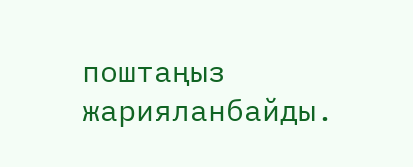поштаңыз жарияланбайды.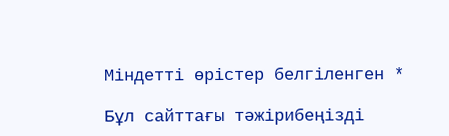Міндетті өрістер белгіленген *

Бұл сайттағы тәжірибеңізді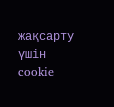жақсарту үшін cookie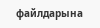файлдарына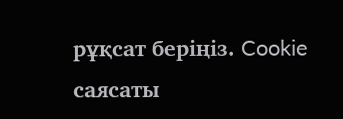рұқсат беріңіз. Cookie саясаты